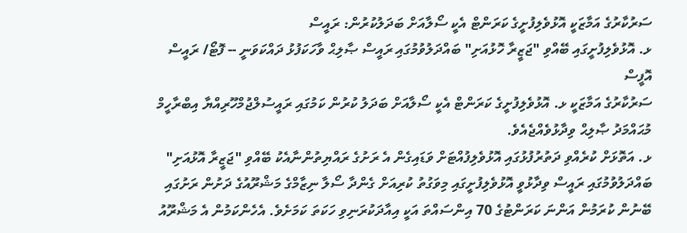ސަރުކާރުގެ އަމާޒަކީ އޮޅުވެލިފުށީގެ ކަރަންޓް އެކީ ސޯލާއަށް ބަދަލުކުރުން: ރައީސް
ޅ. އޮޅުވެލިފުށީގައި ބޭއްވި "ޖަޒީރާ ހޮޅުއަށި" ބައްދަލުވުމުގައި ރައީސް ޞާލިޙް ވާހަކަފުޅު ދައްކަވަނީ -- ފޮޓޯ/ ރައީސް އޮފީސް
ސަރުކާރުގެ އަމާޒަކީ ޅ. އޮޅުވެލިފުށީގެ ކަރަންޓް އެކީ ސޯލާއަށް ބަދަލު ކުރުން ކަމުގައި ރައީސުލްޖުމްހޫރިއްޔާ އިބްރާހީމް މުޙައްމަދު ޞާލިޙް ވިދާޅުވެއްޖެއެވެ.
ޅ. އަތޮޅަށް ކުރެއްވި ދަތުރުފުޅުގައި އޮޅުވެލިފުއްޓަށް ވަޑައިގެން އެ ރަށުގެ ރައްޔިތުންނާއެކު ބޭއްވި "ޖަޒީރާ އޮޅުއަށި" ބައްދަލުވުމުގައި ރައީސް ވިދާޅުވީ އޮޅުވެލިފުށީގައި މިވަގުތު ކުރިއަށް ގެންދާ ސޯލާ ނިޒާމްގެ މަޝްރޫއުގެ ދަށުން ރަށުގައި ބޭނުން ކުރަމުން އަންނަ ކަރަންޓުގެ 70 އިންސައްތަ އަކީ އިއާދަކުރަނިވި ހަކަތަ ކަމަށެވެ. އެހެންކަމުން އެ މަޝްރޫއު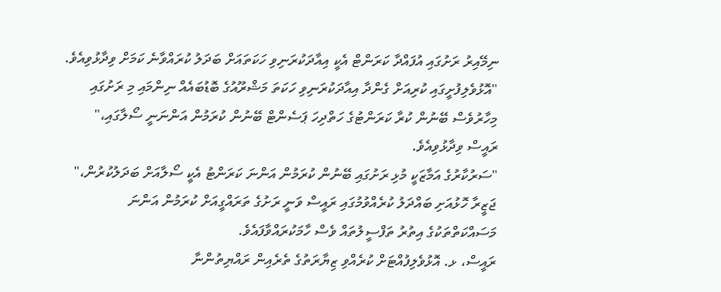ނިމޭއިރު ރަށުގައި އުފައްދާ ކަރަންޓް އެކީ އިއާދަކުރަނިވި ހަކަތައަށް ބަދަލު ކުރައްވާނެ ކަމަށް ވިދާޅުވިއެވެ.
"އޮޅުވެލިފުށީގައި ކުރިއަށް ގެންދާ އިއާދަކުރަނިވި ހަކަތަ މަޝްރޫއުގެ ބޮޑުބައެއް ނިންމައި މި ރަށުގައި މިހާރުވެސް ބޭނުން ކުރާ ކަރަންޓުގެ ހަތްދިހަ ޕަސެންޓް ބޭނުން ކުރަމުން އަންނަނީ ސޯލާގައި،" ރައީސް ވިދާޅުވިއެވެ.
"ސަރުކާރުގެ އަމާޒަކީ މުޅި ރަށުގައި ބޭނުން ކުރަމުން އަންނަ ކަރަންޓު އެކީ ސޯލާއަށް ބަދަލުކުރުން،"
ޖަޒީރާ ހޮޅުއަށި ބައްދަލު ކުރެއްވުމުގައި ރައީސް ވަނީ ރަށުގެ ތަރައްގީއަށް ކުރަމުން އަންނަ މަސައްކަތްތަކުގެ އިތުރު ތަފްސީލުތައް ވެސް ހާމަކުރައްވާފައެވެ.
ރައީސް، ޅ. އޮޅުވެލިފުއްޓަށް ކުރެއްވި ޒިޔާރަތުގެ ތެރެއިން ރައްޔިތުންނާ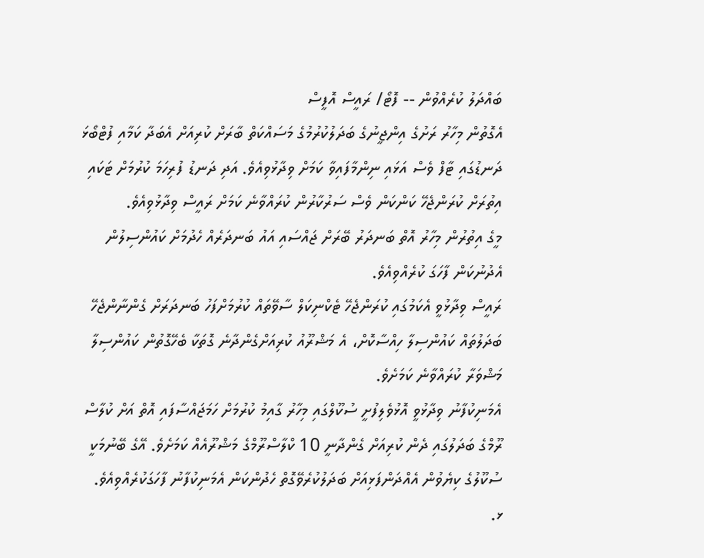ބައްދަލު ކުރެއްވުން -- ފޮޓޯ/ ރައީސް އޮފީސް
އެގޮތުން މިހާރު ރަށުގެ އިންޖީނުގެ ބަދަލުކުރުމުގެ މަސައްކަތް ބާރަށް ކުރިއަށް އެބަދާ ކަމާއި ފުޓްބޯޅަ ދަނޑުގައި ޓާފް ވެސް އަޅައި ނިންމާފައިވާ ކަމަށް ވިދާޅުވިއެވެ. އަދި ދަނޑު ފުރިހަމަ ކުރުމަށް ޓަކައި އިތުރަށް ކުރަންޖެހޭ ކަންކަން ވެސް ސަރުކާރުން ކުރައްވާނެ ކަމަށް ރައީސް ވިދާޅުވިއެވެ.
މީގެ އިތުރުން މިހާރު އޮތް ބަނދަރު ބޭރަށް ޖައްސައި އައު ބަނދަރެއް ހެދުމަށް ކައުންސިލުން އެދުނުކަން ފާހަގަ ކުރެއްވިއެވެ.
ރައީސް ވިދާޅުވީ އެކަމުގައި ކުރަންޖެހޭ ޓެކްނިކަލް ސާވޭތައް ކުރުމަށްފަހު ބަނދަރަށް ގެންނާންޖެހޭ ބަދަލުތައް ކައުންސިލާ ހިއްސާކޮށް، އެ މަޝްރޫއު ކުރިއަށްގެންދާނެ ގޮތަކާ ބެހޭގޮތުން ކައުންސިލާ މަޝްވަރާ ކުރައްވާނެ ކަމަށެވެ.
އެމަނިކުފާނު ވިދާޅުވީ އޮޅުވެލިފުށީ ސުކޫލްގައި މިހާރު ގާއިމު ކުރުމަށް ހަމަޖައްސާފައި އޮތް އަށް ކުލާސް ރޫމްގެ ބަދަލުގައި ދެން ކުރިއަށް ގެންދާނީ 10 ކްލާސްރޫމްގެ މަޝްރޫއެއް ކަމަށެވެ. އޭގެ ބޭނުމަކީ ސުކޫލުގެ ކިޔެވުން އެއްދަންފަޅިއަށް ބަދަލުކުރެވޭގޮތް ހެދުންކަން އެމަނިކުފާނު ފާހަގަކުރެއްވިއެވެ.
ޅ.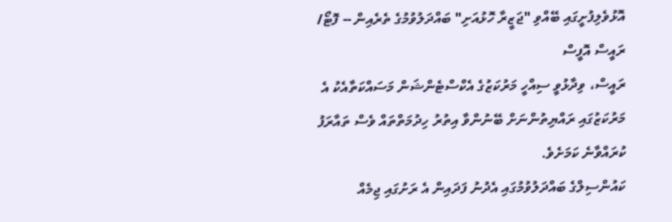އޮޅުވެލިފުށީގައި ބޭއްވި "ޖަޒީރާ ހޮޅުއަށި" ބައްދަލުވުމުގެ ތެރެއިން -- ފޮޓޯ/ ރައީސް އޮފީސް
ރައީސް، ވިދާޅުވީ ސިއްހީ މަރުކަޒުގެ އެކްސްޓެންޝަން މަސައްކަތާއެކު އެ މަރުކަޒުގައި ރައްޔިތުންނަށް ބޭނުންވާ އިތުރު ހިދުމަތްތައް ވެސް ތައާރަފު ކުރައްވާނެ ކަމަށެވެ.
ކައުންސިލްގެ ބައްދަލުވުމުގައި އެދުނު ފަދައިން އެ ރަށުގައި ޖިމެއް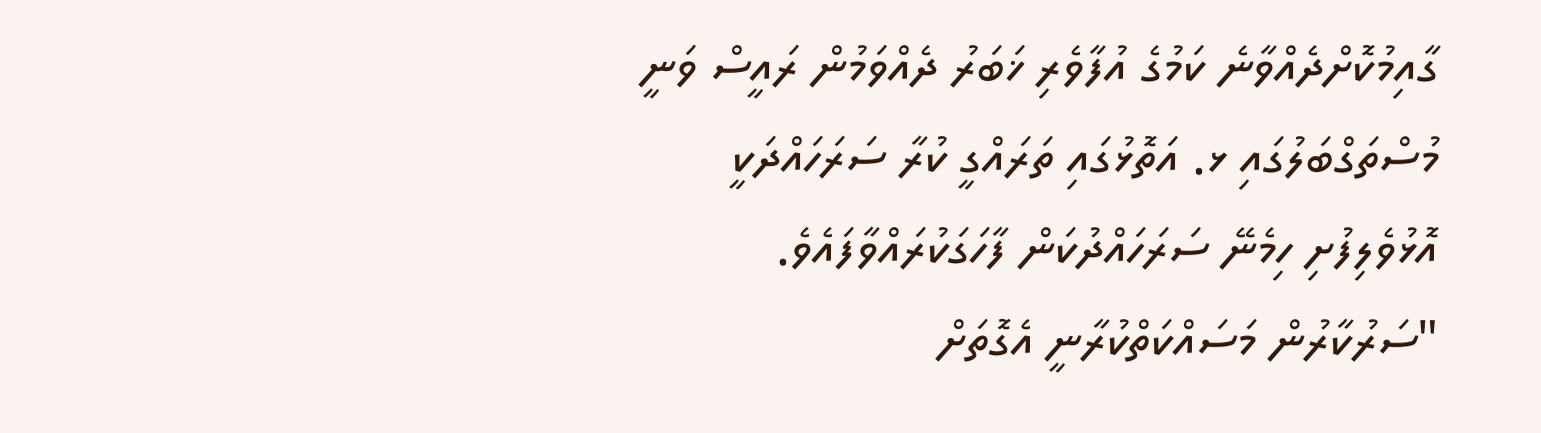ގާއިމުކޮށްދެއްވާނެ ކަމުގެ އުފާވެރި ޚަބަރު ދެއްވަމުން ރައީސް ވަނީ މުސްތަގްބަލުގައި ޅ. އަތޮޅުގައި ތަރައްގީ ކުރާ ސަރަހައްދަކީ އޮޅުވެލިފުށި ހިމެނޭ ސަރަހައްދުކަން ފާހަގަކުރައްވާފައެވެ.
"ސަރުކާރުން މަސައްކަތްކުރާނީ އެގޮތަށް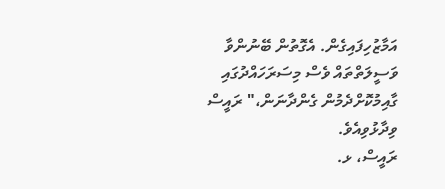އަމާޒުހިފައިގެން. އެގޮތުން ބޭނުންވާ ވަސީލަތްތައް ވެސް މިސަރަހައްދުގައި ގާއިމުކޮށްދެމުން ގެންދާނަން،" ރައީސް ވިދާޅުވިއެވެ.
ރައީސް، ޅ.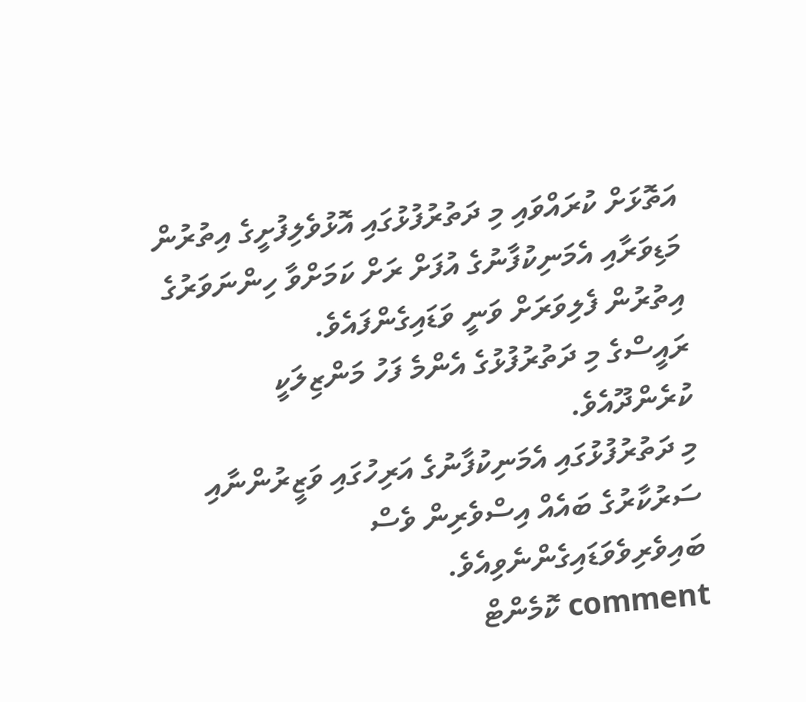އަތޮޅަށް ކުރައްވައި މި ދަތުރުފުޅުގައި އޮޅުވެލިފުށީގެ އިތުރުން މަޑިވަރާއި އެމަނިކުފާނުގެ އުފަށް ރަށް ކަމަށްވާ ހިންނަވަރުގެ އިތުރުން ފެލިވަރަށް ވަނީ ވަޑައިގެންފައެވެ.
ރައީސްގެ މި ދަތުރުފުޅުގެ އެންމެ ފަހު މަންޒިލަކީ ކުރެންދޫއެވެ.
މި ދަތުރުފުޅުގައި އެމަނިކުފާނުގެ އަރިހުގައި ވަޒީރުންނާއި ސަރުކާރުގެ ބައެއް އިސްވެރިން ވެސް ބައިވެރިވެވަޑައިގެންނެވިއެވެ.
comment ކޮމެންޓް